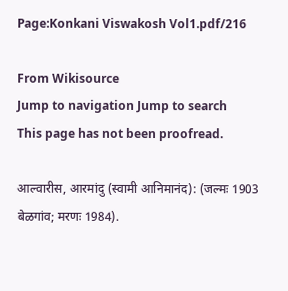Page:Konkani Viswakosh Vol1.pdf/216

From Wikisource
Jump to navigation Jump to search
This page has not been proofread.

आल्वारीस, आरमांदु (स्वामी आनिमानंद): (जल्मः 1903 बेळगांव; मरणः 1984).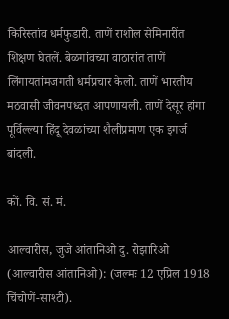किरिस्तांव धर्मफुडारी. ताणें राशोल सेमिनारींत शिक्षण घेतलें. बेळगांवच्या वाठारांत ताणें लिंगायतांमजगती धर्मप्रचार केलो. ताणें भारतीय मठवासी जीवनपध्दत आपणायली. ताणें देसूर हांगा पूर्विल्ल्या हिंदू देवळांच्या शैलीप्रमाण एक इगर्ज बांदली.

कों. वि. सं. मं.

आल्वारीस, जुजे आंतानिओ दु. रोझारिओ (आल्वारीस आंतानिओ): (जल्मः 12 एप्रिल 1918 चिंचोणें-साश्टी).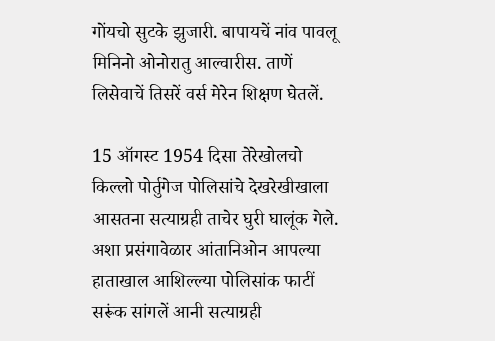गोंयचो सुटके झुजारी. बापायचें नांव पावलू मिनिनो ओनोरातु आल्वारीस. ताणें लिसेवाचें तिसरें वर्स मेरेन शिक्षण घेतलें.

15 ऑगस्ट 1954 दिसा तेरेखोलचो किल्लो पोर्तुगेज पोलिसांचे देखरेखीखाला आसतना सत्याग्रही ताचेर घुरी घालूंक गेले. अशा प्रसंगावेळार आंतानिओन आपल्या हाताखाल आशिल्ल्या पोलिसांक फाटीं सरूंक सांगलें आनी सत्याग्रही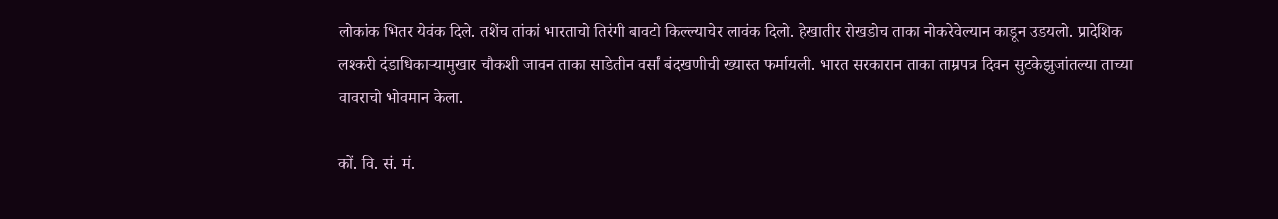लोकांक भितर येवंक दिले. तशेंच तांकां भारताचो तिरंगी बावटो किल्ल्याचेर लावंक दिलो. हेखातीर रोखडोच ताका नोकरेवेल्यान काडून उडयलो. प्रादेशिक लश्करी दंडाधिकाऱ्यामुखार चौकशी जावन ताका साडेतीन वर्सां बंदखणीची ख्यास्त फर्मायली. भारत सरकारान ताका ताम्रपत्र दिवन सुटकेझुजांतल्या ताच्या वावराचो भोवमान केला.

कों. वि. सं. मं.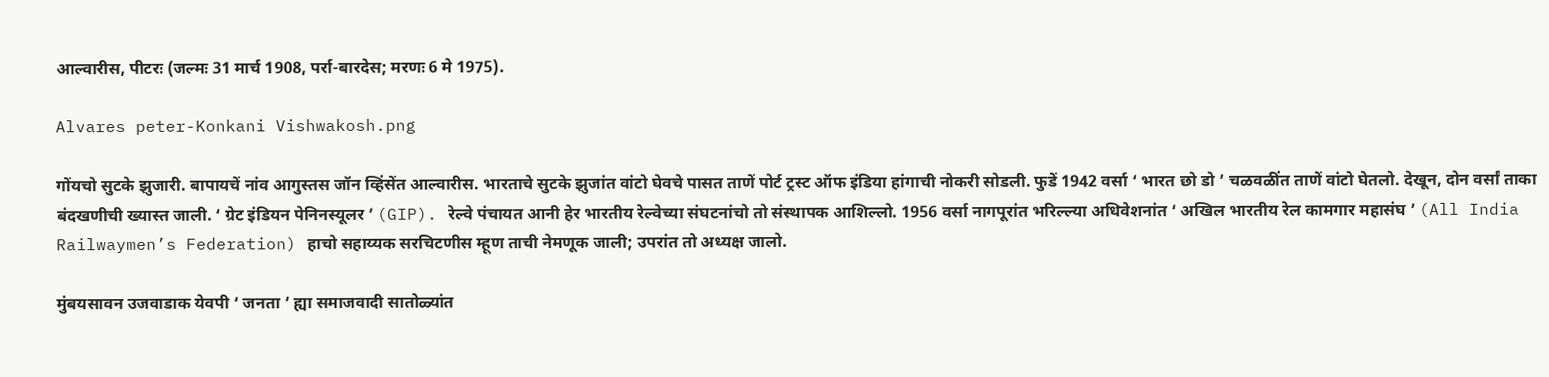आल्वारीस, पीटरः (जल्मः 31 मार्च 1908, पर्रा-बारदेस; मरणः 6 मे 1975).

Alvares peter-Konkani Vishwakosh.png

गोंयचो सुटके झुजारी. बापायचें नांव आगुस्तस जॉन व्हिंसेंत आल्वारीस. भारताचे सुटके झुजांत वांटो घेवचे पासत ताणें पोर्ट ट्रस्ट ऑफ इंडिया हांगाची नोकरी सोडली. फुडें 1942 वर्सा ‘ भारत छो डो ’ चळवळींत ताणें वांटो घेतलो. देखून, दोन वर्सां ताका बंदखणीची ख्यास्त जाली. ‘ ग्रेट इंडियन पेनिनस्यूलर ’ (GIP). रेल्वे पंचायत आनी हेर भारतीय रेल्वेच्या संघटनांचो तो संस्थापक आशिल्लो. 1956 वर्सा नागपूरांत भरिल्ल्या अधिवेशनांत ‘ अखिल भारतीय रेल कामगार महासंघ ’ (All India Railwaymen’s Federation) हाचो सहाय्यक सरचिटणीस म्हूण ताची नेमणूक जाली; उपरांत तो अध्यक्ष जालो.

मुंबयसावन उजवाडाक येवपी ‘ जनता ’ ह्या समाजवादी सातोळ्यांत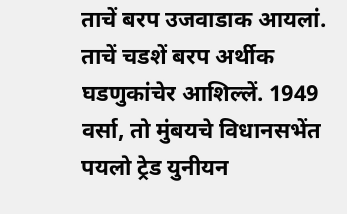ताचें बरप उजवाडाक आयलां. ताचें चडशें बरप अर्थीक घडणुकांचेर आशिल्लें. 1949 वर्सा, तो मुंबयचे विधानसभेंत पयलो ट्रेड युनीयन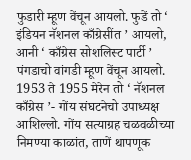फुडारी म्हूण वेंचून आयलो. फुडें तो ‘ इंडियन नॅशनल काँग्रेसींत ’ आयलो, आनी ‘ काँग्रेस सोशलिस्ट पार्टी ’ पंगडाचो वांगडी म्हूण वेंचून आयलो. 1953 ते 1955 मेरेन तो ‘ नॅशनल काँग्रेस ’- गोंय संघटनेचो उपाध्यक्ष आशिल्लो. गोंय सत्याग्रह चळवळीच्या निमण्या काळांत, ताणें थापणूक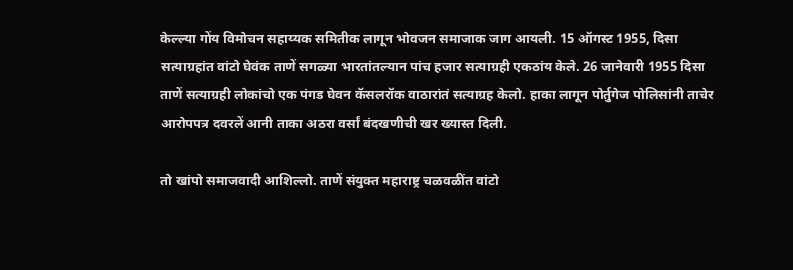केल्ल्या गोंय विमोचन सहाय्यक समितीक लागून भोवजन समाजाक जाग आयली. 15 ऑगस्ट 1955, दिसा सत्याग्रहांत वांटो घेवंक ताणें सगळ्या भारतांतल्यान पांच हजार सत्याग्रही एकठांय केले. 26 जानेवारी 1955 दिसा ताणें सत्याग्रही लोकांचो एक पंगड घेवन कॅसलरॉक वाठारांतं सत्याग्रह केलो. हाका लागून पोर्तुगेज पोलिसांनी ताचेर आरोपपत्र दवरलें आनी ताका अठरा वर्सां बंदखणीची खर ख्यास्त दिली.

तो खांपो समाजवादी आशिल्लो. ताणें संयुक्त महाराष्ट्र चळवळींत वांटो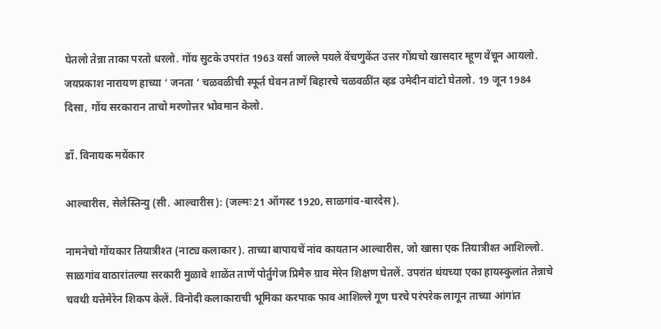घेतलो तेन्ना ताका परतो धरलो. गोंय सुटके उपरांत 1963 वर्सा जाल्ले पयले वेंचणुकेंत उत्तर गोंयचो खासदार म्हूण वेंचून आयलो. जयप्रकाश नारायण हाच्या ‘ जनता ’ चळवळीची स्फूर्त घेवन ताणें बिहारचे चळवळींत व्हड उमेदीन वांटो घेतलो. 19 जून 1984 दिसा, गोंय सरकारान ताचो मरणोत्तर भोवमान केलो.

डॉ. विनायक मयेंकार

आल्वारीस, सेलेस्तिन्यु (सी. आल्वारीस): (जल्मः 21 ऑगस्ट 1920, साळगांव-बारदेस).

नामनेचो गोंयकार तियात्रीश्त (नाट्य कलाकार). ताच्या बापायचें नांव कायतान आल्वारीस, जो खासा एक तियात्रीश्त आशिल्लो. साळगांव वाठारांतल्या सरकारी मुळावे शाळेंत ताणें पोर्तुगेज प्रिमैरु ग्राव मेरेन शिक्षण घेतलें. उपरांत थंयच्या एका हायस्कुलांत तेन्नाचे चवथी यत्तेमेरेन शिकप केलें. विनोदी कलाकाराची भूमिका करपाक फाव आशिल्ले गूण घरचे परंपरेक लागून ताच्या आंगांत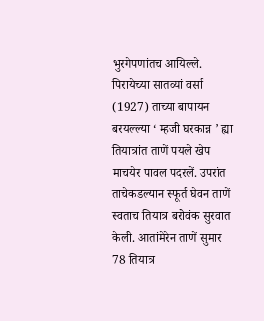भुरगेपणांतच आयिल्ले. पिरायेच्या सातव्यां वर्सा (1927) ताच्या बापायन बरयल्ल्या ‘ म्हजी घरकान्न ’ ह्या तियात्रांत ताणें पयले खेप माचयेर पावल पदरलें. उपरांत ताचेकडल्यान स्फूर्त घेवन ताणें स्वताच तियात्र बरोवंक सुरवात केली. आतांमेरेन ताणें सुमार 78 तियात्र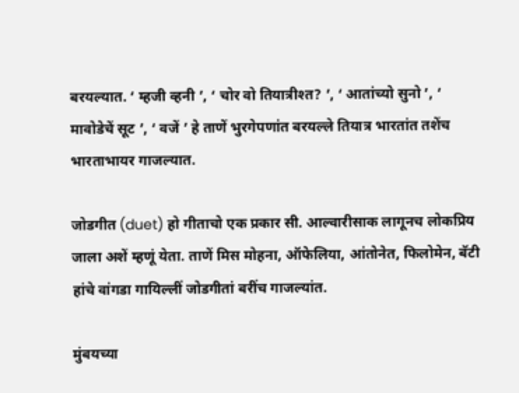बरयल्यात. ‘ म्हजी व्हनी ’, ‘ चोर वो तियात्रीश्त? ’, ‘ आतांच्यो सुनो ’, ‘ मावोडेचें सूट ’, ‘ वजें ’ हे ताणें भुरगेपणांत बरयल्ले तियात्र भारतांत तशेंच भारताभायर गाजल्यात.

जोडगीत (duet) हो गीताचो एक प्रकार सी. आल्वारीसाक लागूनच लोकप्रिय जाला अशें म्हणूं येता. ताणें मिस मोहना, ऑफेलिया, आंतोनेत, फिलोमेन, बॅटी हांचे वांगडा गायिल्लीं जोडगीतां बरींच गाजल्यांत.

मुंबयच्या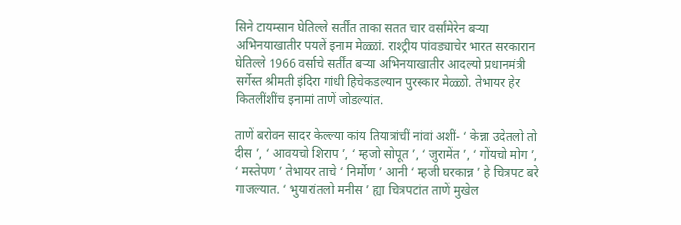सिने टायम्सान घेतिल्ले सर्तींत ताका सतत चार वर्सांमेरेन बऱ्या अभिनयाखातीर पयलें इनाम मेळ्ळां. राश्ट्रीय पांवड्याचेर भारत सरकारान घेतिल्ले 1966 वर्साचे सर्तींत बऱ्या अभिनयाखातीर आदल्यो प्रधानमंत्री सर्गेस्त श्रीमती इंदिरा गांधी हिचेकडल्यान पुरस्कार मेळ्ळो. तेभायर हेर कितलींशींच इनामां ताणें जोडल्यांत.

ताणें बरोवन सादर केल्ल्या कांय तियात्रांचीं नांवां अशीं- ‘ केन्ना उदेतलो तो दीस ’, ‘ आवयचो शिराप ’, ‘ म्हजो सोपूत ’, ‘ जुरामेंत ’, ‘ गोंयचो मोग ’, ‘ मस्तेपण ’ तेभायर ताचे ‘ निर्मोण ’ आनी ‘ म्हजी घरकान्न ’ हे चित्रपट बरे गाजल्यात. ‘ भुयारांतलो मनीस ’ ह्या चित्रपटांत ताणें मुखेल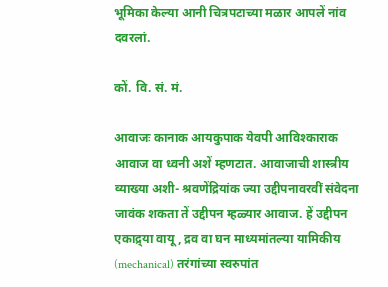भूमिका केल्या आनी चित्रपटाच्या मळार आपलें नांव दवरलां.

कों. वि. सं. मं.

आवाजः कानाक आयकुपाक येवपी आविश्काराक आवाज वा ध्वनी अशें म्हणटात. आवाजाची शास्त्रीय व्याख्या अशी- श्रवणेंद्रियांक ज्या उद्दीपनावरवीं संवेदना जावंक शकता तें उद्दीपन म्हळ्यार आवाज. हें उद्दीपन एकाद्र्या वायू, द्रव वा घन माध्यमांतल्या यामिकीय (mechanical) तरंगांच्या स्वरुपांत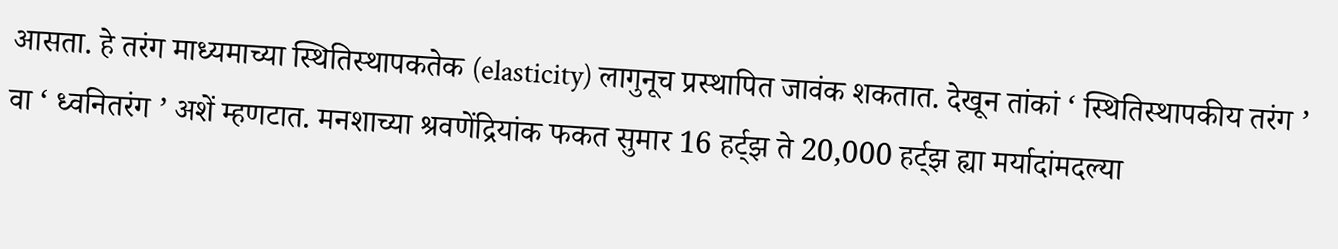आसता. हे तरंग माध्यमाच्या स्थितिस्थापकतेक (elasticity) लागुनूच प्रस्थापित जावंक शकतात. देखून तांकां ‘ स्थितिस्थापकीय तरंग ’ वा ‘ ध्वनितरंग ’ अशें म्हणटात. मनशाच्या श्रवणेंद्रियांक फकत सुमार 16 हर्ट्झ ते 20,000 हर्ट्झ ह्या मर्यादांमदल्या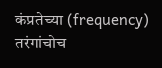कंप्रतेच्या (frequency) तरंगांचोच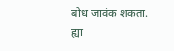बोध जावंक शकता. ह्या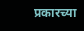प्रकारच्या